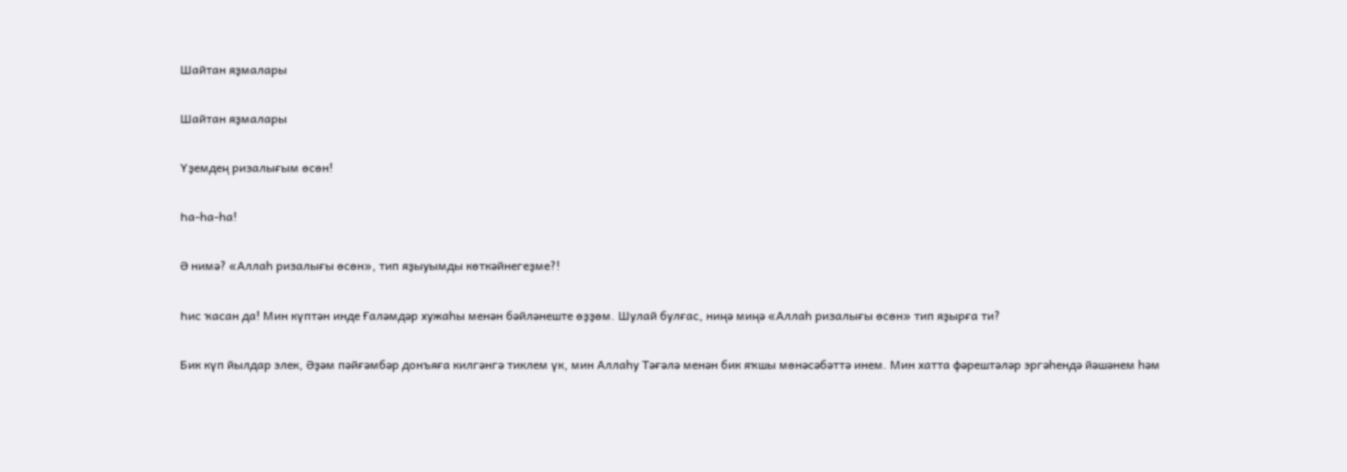Шайтан яҙмалары

Шайтан яҙмалары

Үҙемдең ризалығым өсөн!

Һа-һа-һа!

Ә нимә? «Аллаһ ризалығы өсөн», тип яҙыуымды көткәйнегеҙме?!

Һис ҡасан да! Мин күптән инде Ғаләмдәр хужаһы менән бәйләнеште өҙҙөм. Шулай булғас, ниңә миңә «Аллаһ ризалығы өсөн» тип яҙырға ти?

Бик күп йылдар элек, Әҙәм пәйғәмбәр донъяға килгәнгә тиклем үк, мин Аллаһу Тәғәлә менән бик яҡшы мөнәсәбәттә инем. Мин хатта фәрештәләр эргәһендә йәшәнем һәм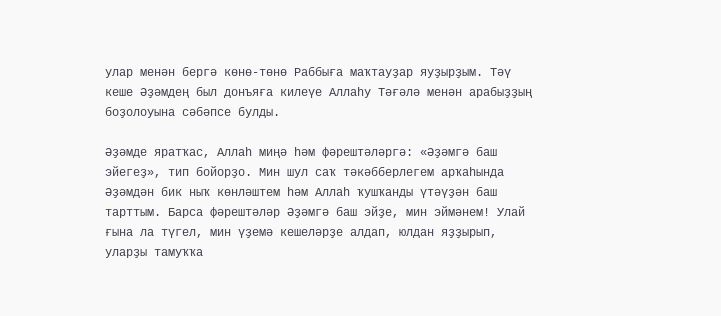улар менән бергә көнө-төнө Раббыға маҡтауҙар яуҙырҙым. Тәү кеше Әҙәмдең был донъяға килеүе Аллаһу Тәғәлә менән арабыҙҙың боҙолоуына сәбәпсе булды.

Әҙәмде яратҡас, Аллаһ миңә һәм фәрештәләргә: «Әҙәмгә баш эйегеҙ», тип бойорҙо. Мин шул саҡ тәкәбберлегем арҡаһында Әҙәмдән бик ныҡ көнләштем һәм Аллаһ ҡушҡанды үтәүҙән баш тарттым. Барса фәрештәләр Әҙәмгә баш эйҙе, мин эймәнем! Улай ғына ла түгел, мин үҙемә кешеләрҙе алдап, юлдан яҙҙырып, уларҙы тамуҡҡа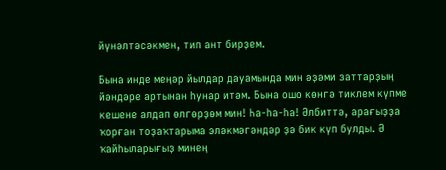йүнәлтәсәкмен, тип ант бирҙем.

Бына инде меңәр йылдар дауамында мин әҙәми заттарҙың йәндәре артынан һунар итәм. Бына ошо көнгә тиклем күпме кешене алдап өлгөрҙөм мин! Һа-һа-һа! Әлбиттә, арағыҙҙа ҡорған тоҙаҡтарыма эләкмәгәндәр ҙә бик күп булды. Ә ҡайһыларығыҙ минең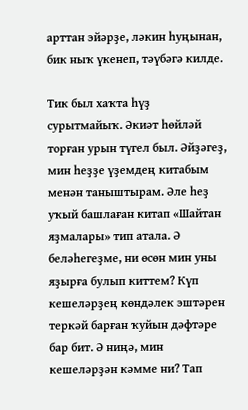арттан эйәрҙе, ләкин һуңынан, бик ныҡ үкенеп, тәүбәгә килде.

Тик был хаҡта һүҙ сурытмайыҡ. Әкиәт һөйләй торған урын түгел был. Әйҙәгеҙ, мин һеҙҙе үҙемдең китабым менән таныштырам. Әле һеҙ уҡый башлаған китап «Шайтан яҙмалары» тип атала. Ә беләһегеҙме, ни өсөн мин уны яҙырға булып киттем? Күп кешеләрҙең көндәлек эштәрен теркәй барған ҡуйын дәфтәре бар бит. Ә ниңә, мин кешеләрҙән кәмме ни? Тап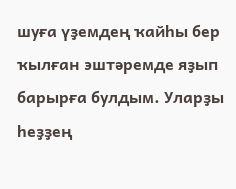шуға үҙемдең ҡайһы бер ҡылған эштәремде яҙып барырға булдым. Уларҙы һеҙҙең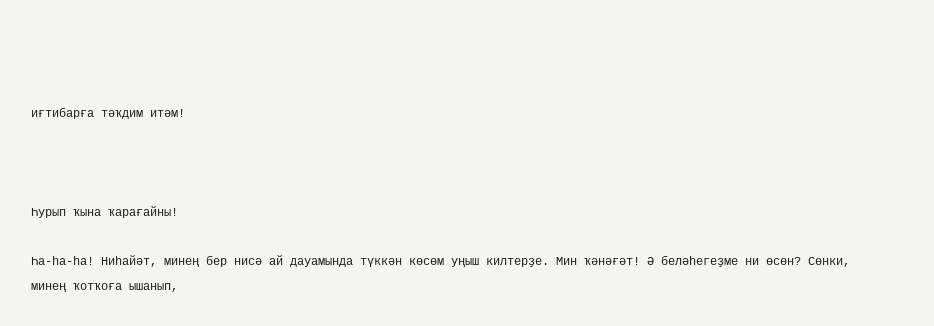иғтибарға тәҡдим итәм!



Һурып ҡына ҡарағайны!

Һа-һа-һа! Ниһайәт, минең бер нисә ай дауамында түккән көсөм уңыш килтерҙе. Мин ҡәнәғәт! Ә беләһегеҙме ни өсөн? Сөнки, минең ҡотҡоға ышанып,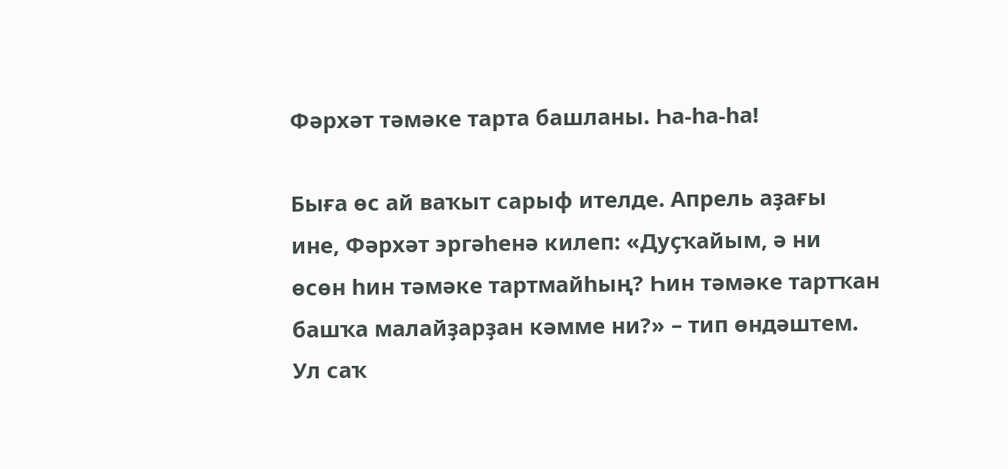Фәрхәт тәмәке тарта башланы. Һа-һа-һа!

Быға өс ай ваҡыт сарыф ителде. Апрель аҙағы ине, Фәрхәт эргәһенә килеп: «Дуҫҡайым, ә ни өсөн һин тәмәке тартмайһың? Һин тәмәке тартҡан башҡа малайҙарҙан кәмме ни?» – тип өндәштем. Ул саҡ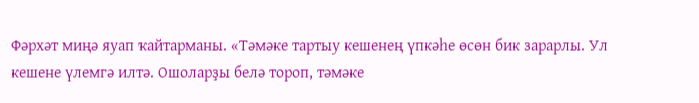Фәрхәт миңә яуап ҡайтарманы. «Тәмәке тартыу кешенең үпкәһе өсөн бик зарарлы. Ул кешене үлемгә илтә. Ошоларҙы белә тороп, тәмәке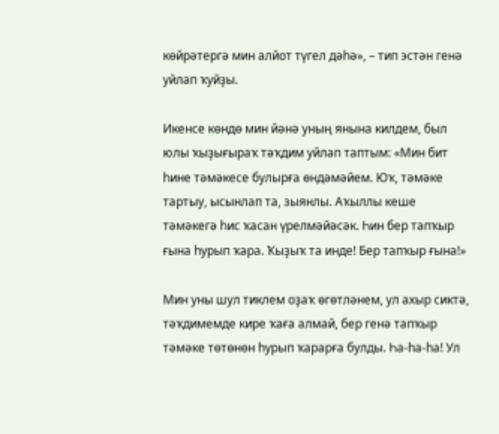көйрәтергә мин алйот түгел дәһә», – тип эстән генә уйлап ҡуйҙы.

Икенсе көндө мин йәнә уның янына килдем, был юлы ҡыҙығыраҡ тәҡдим уйлап таптым: «Мин бит һине тәмәкесе булырға өндәмәйем. Юҡ, тәмәке тартыу, ысынлап та, зыянлы. Аҡыллы кеше тәмәкегә һис ҡасан үрелмәйәсәк. Һин бер тапҡыр ғына һурып ҡара. Ҡыҙыҡ та инде! Бер тапҡыр ғына!»

Мин уны шул тиклем оҙаҡ өгөтләнем, ул ахыр сиктә, тәҡдимемде кире ҡаға алмай, бер генә тапҡыр тәмәке төтөнөн һурып ҡарарға булды. Һа-һа-һа! Ул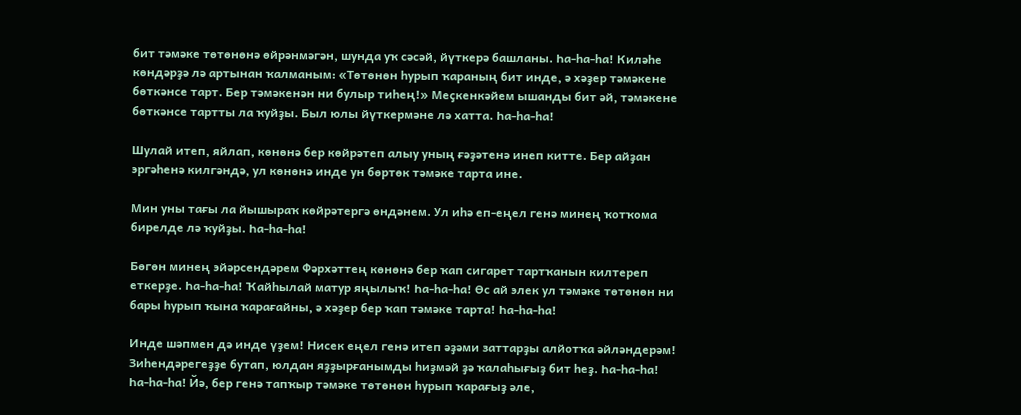бит тәмәке төтөнөнә өйрәнмәгән, шунда уҡ сәсәй, йүткерә башланы. Һа-һа-һа! Киләһе көндәрҙә лә артынан ҡалманым: «Төтөнөн һурып ҡараның бит инде, ә хәҙер тәмәкене бөткәнсе тарт. Бер тәмәкенән ни булыр тиһең!» Меҫкенкәйем ышанды бит әй, тәмәкене бөткәнсе тартты ла ҡуйҙы. Был юлы йүткермәне лә хатта. Һа-һа-һа!

Шулай итеп, яйлап, көнөнә бер көйрәтеп алыу уның ғәҙәтенә инеп китте. Бер айҙан эргәһенә килгәндә, ул көнөнә инде ун бөртөк тәмәке тарта ине.

Мин уны тағы ла йышыраҡ көйрәтергә өндәнем. Ул иһә еп-еңел генә минең ҡотҡома бирелде лә ҡуйҙы. Һа-һа-һа!

Бөгөн минең эйәрсендәрем Фәрхәттең көнөнә бер ҡап сигарет тартҡанын килтереп еткерҙе. Һа-һа-һа! Ҡайһылай матур яңылыҡ! Һа-һа-һа! Өс ай элек ул тәмәке төтөнөн ни бары һурып ҡына ҡарағайны, ә хәҙер бер ҡап тәмәке тарта! Һа-һа-һа!

Инде шәпмен дә инде үҙем! Нисек еңел генә итеп әҙәми заттарҙы алйотҡа әйләндерәм! Зиһендәрегеҙҙе бутап, юлдан яҙҙырғанымды һиҙмәй ҙә ҡалаһығыҙ бит һеҙ. Һа-һа-һа! Һа-һа-һа! Йә, бер генә тапҡыр тәмәке төтөнөн һурып ҡарағыҙ әле,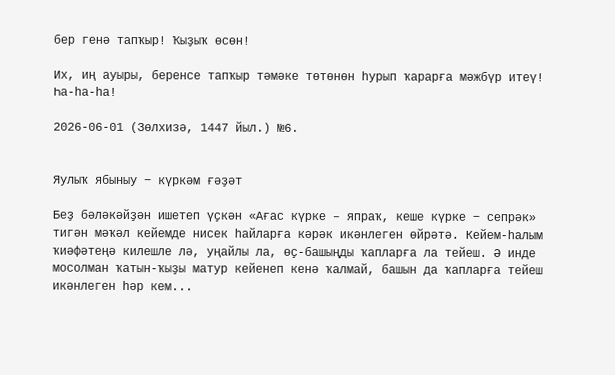бер генә тапҡыр! Ҡыҙыҡ өсөн!

Их, иң ауыры, беренсе тапҡыр тәмәке төтөнөн һурып ҡарарға мәжбүр итеү! Һа-һа-һа!

2026-06-01 (Зөлхизә, 1447 йыл.) №6.


Яулыҡ ябыныу − күркәм ғәҙәт

Беҙ бәләкәйҙән ишетеп үҫкән «Ағас күрке – япраҡ, кеше күрке − сепрәк» тигән мәҡәл кейемде нисек һайларға кәрәк икәнлеген өйрәтә. Кейем-һалым ҡиәфәтеңә килешле лә, уңайлы ла, өҫ-башыңды ҡапларға ла тейеш. Ә инде мосолман ҡатын-ҡыҙы матур кейенеп кенә ҡалмай, башын да ҡапларға тейеш икәнлеген һәр кем...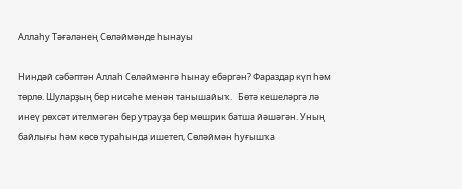Аллаһу Тәғәләнең Сөләймәнде һынауы

Ниндәй сәбәптән Аллаһ Сөләймәнгә һынау ебәргән? Фараздар күп һәм төрлө. Шуларҙың бер нисәһе менән танышайыҡ.   Бөтә кешеләргә лә инеү рөхсәт ителмәгән бер утрауҙа бер мөшрик батша йәшәгән. Уның байлығы һәм көсө тураһында ишетеп, Сөләймән һуғышҡа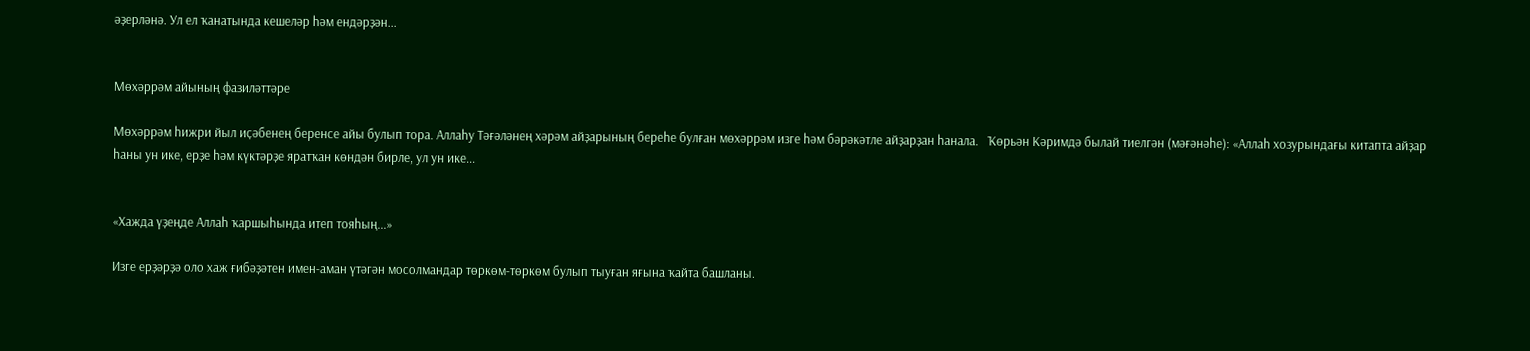әҙерләнә. Ул ел ҡанатында кешеләр һәм ендәрҙән...


Мөхәррәм айының фазиләттәре

Мөхәррәм һижри йыл иҫәбенең беренсе айы булып тора. Аллаһу Тәғәләнең хәрәм айҙарының береһе булған мөхәррәм изге һәм бәрәкәтле айҙарҙан һанала.   Ҡөрьән Кәримдә былай тиелгән (мәғәнәһе): «Аллаһ хозурындағы китапта айҙар һаны ун ике, ерҙе һәм күктәрҙе яратҡан көндән бирле, ул ун ике...


«Хажда үҙеңде Аллаһ ҡаршыһында итеп тояһың...»

Изге ерҙәрҙә оло хаж ғибәҙәтен имен-аман үтәгән мосолмандар төркөм-төркөм булып тыуған яғына ҡайта башланы.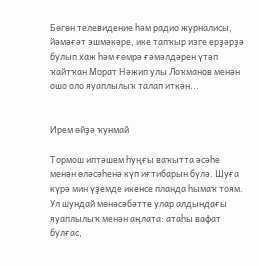Бөгөн телевидение һәм радио журналисы, йәмәғәт эшмәкәре, ике тапҡыр изге ерҙәрҙә булып хаж һәм ғөмрә ғәмәлдәрен үтәп ҡайтҡан Морат Нәжип улы Лоҡманов менән ошо оло яуаплылыҡ талап иткән...


Ирем өйҙә ҡунмай

Тормош иптәшем һуңғы ваҡытта әсәһе менән өләсәһенә күп иғтибарын бүлә. Шуға күрә мин үҙемде икенсе планда һымаҡ тоям. Ул шундай мөнәсәбәтте улар алдындағы яуаплылыҡ менән аңлата: атаһы вафат булғас,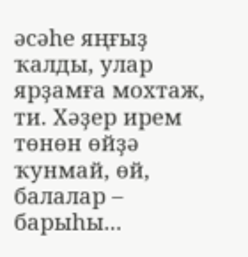әсәһе яңғыҙ ҡалды, улар ярҙамға мохтаж, ти. Хәҙер ирем төнөн өйҙә ҡунмай, өй, балалар – барыһы...